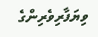ވިޔަފާރިވެރިންގެ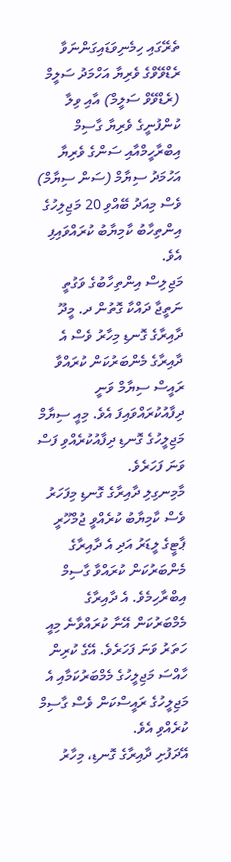ތެރޭގައި ހިމެނިވަޑައިގަންނަވާ ރެޑްވޭވްގެ ވެރިޔާ އަހްމަދު ސަލީމް (ރެޑްވޭވް ސަލީމް) އާއި ވިލާ ކުންފުނީގެ ވެރިޔާ ގާސިމް އިބްރާހީމްއާއި ސަންގެ ވެރިޔާ އަހުމަދު ސިޔާމް (ސަން ސިޔާމް) ވެސް މިއަދު ބޭއްވި 20 މަޖިލިހުގެ އިންތިހާބު ކާމިޔާބު ކުރައްވައިފި އެވެ.
މަޖިލިސް އިންތިހާބުގެ ވަގުތީ ނަތީޖާ ދައްކާ ގޮތުން ދ. މީދޫ ދާއިރާގެ ގޮނޑި މިހާރު ވެސް އެ ދާއިރާގެ މެންބަރުކަން ކުރައްވާ ރައީސް ސިޔާމް ވަނީ ދިފާއުކުރައްވައިފަ އެވެ. މިއީ ސިޔާމް މަޖިލީހުގެ ގޮނޑި ދިފާއުކުރެއްވި ފަސް ވަނަ ފަހަރެވެ.
މާމިނގިލި ދާއިރާގެ ގޮނޑި މިފަހަރު ވެސް ކާމިޔާބު ކުރެއްވީ ޖުމްހޫރީ ޕާޓީގެ ލީޑަރު އަދި އެ ދާއިރާގެ މެންބަރުކަން ކުރައްވާ ގާސިމް އިބްރާހިމެވެ. އެ ދާއިރާގެ މެމްބަރުކަން އޭނާ ކުރައްވާނެ މިއީ ހަތަރު ވަނަ ފަހަރެވެ. އޭގެ ކުރިން ހާއްސަ މަޖިލީހުގެ މެމްބަރުކަމާއި އެ މަޖިލީހުގެ ރައީސްކަން ވެސް ގާސިމް ކުރެއްވި އެވެ.
އޭދަފުށި ދާއިރާގެ ގޮނޑި، މިހާރު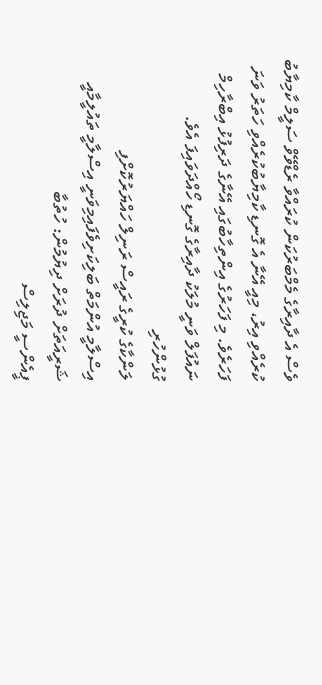ވެސް އެ ދާއިރާގެ މެމްބަރުކަން ކުރައްވާ ރެޑްވޭވް ސަލީމް ކާމިޔާބު ކުރެއްވި އިރު، މިއީ އޭނާ އެ ގޮނޑި ކާމިޔާބުކުރެއްވި ހަތަރު ވަނަ ފަހަރެވެ. މި ފަހަރުގެ އިންތިހާބުގައި އޭނާގެ ދަރިފުޅު އިބްރާހިމް ނައުފަލް ވަނީ މުލަކު ދާއިރާގެ ގޮނޑި ހޯއްދަވައިފަ އެވެ.
ގުޅުންހުރި
ލަންކާގެ ކުރީގެ ރައީސް ރަނިލް ހައްޔަރުކޮށްފި
އިސްލާމީ އުންމަތް ބަލިކަށިވެފައިމިވަނީ އިސްލާމީ ތައުލީމާއީ ޝަރީއަތަށް ދުރަށް ދިޔުމުން: ހުތުބާ
ޕީއެންސީ މަޖިލިސް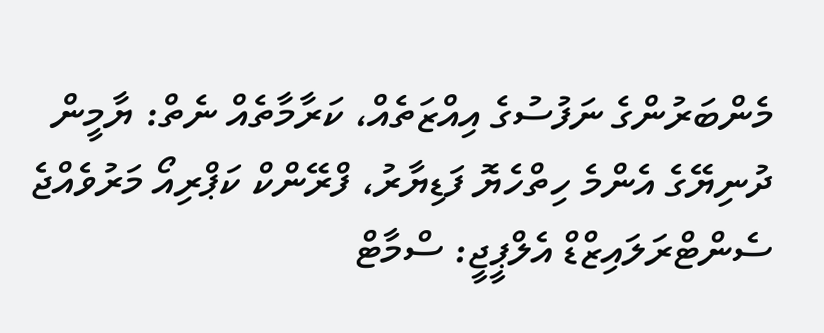މެންބަރުންގެ ނަފުސުގެ އިއްޒަތެއް، ކަރާމާތެއް ނެތް: ޔާމީން
ދުނިޔޭގެ އެންމެ ހިތްހެޔޮ ފަޑިޔާރު، ފްރޭންކް ކަޕްރިއޯ މަރުވެއްޖެ
ސެންޓްރަލައިޒްޑް އެލްޕީޖީ: ސްމާޓް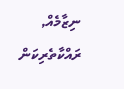ނިޒާމެއް, ރައްކާތެރިކަން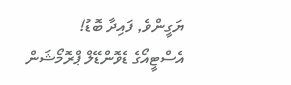ޔަގީންވެ, ފައިދާ ބޮޑު!
އެސްޓީއޯގެ ޑެވޮންޑޭލް ޕްރޮމޯޝަން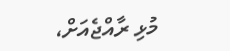މުޅި ރާއްޖެއަށް،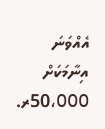އެއްވަނަ އިނާމަކަށް 50،000ރ.